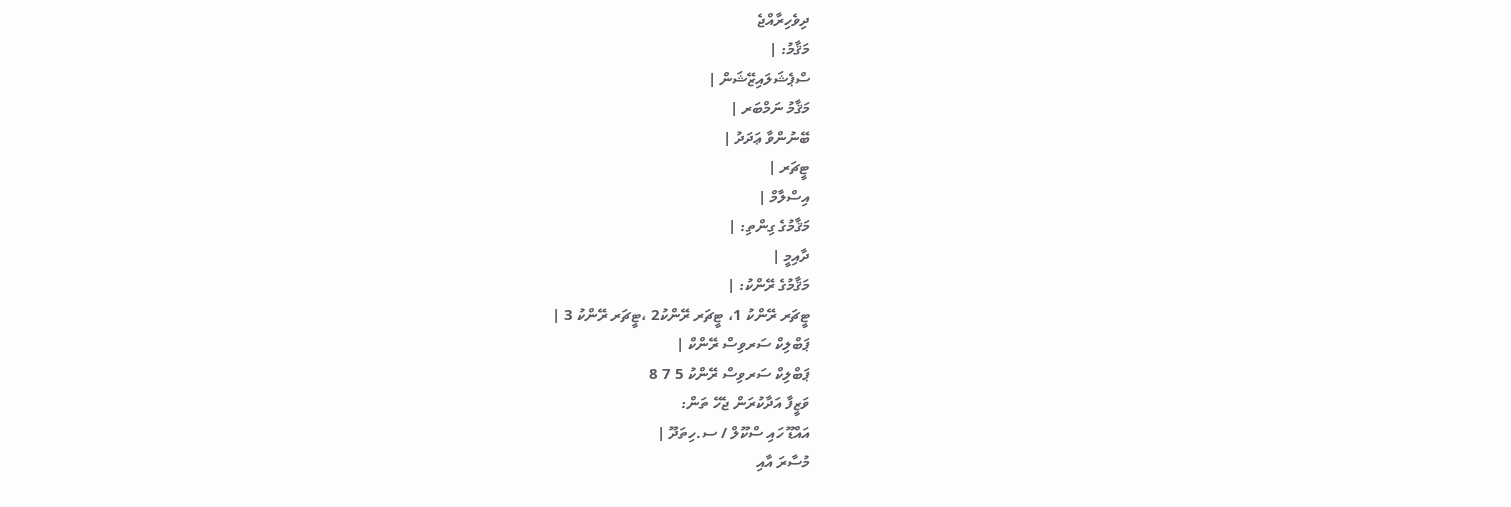ދިވެހިރާއްޖެ
މަޤާމު: |
ސްޕެޝަލައިޒޭޝަން |
މަޤާމު ނަމްބަރ |
ބޭނުންވާ ޢަދަދު |
ޓީޗަރ |
އިސްލާމް |
މަޤާމުގެ ގިންތި: |
ދާއިމީ |
މަޤާމުގެ ރޭންކު: |
ޓީޗަރ ރޭންކު 1، ޓީޗަރ ރޭންކު2 ،ޓީޗަރ ރޭންކު 3 |
ޕަބްލިކް ސަރވިސް ރޭންކް |
ޕަބްލިކް ސަރވިސް ރޭންކު 5 7 8
ވަޒީފާ އަދާކުރަން ޖެހޭ ތަން:
އައްޑޫ ހައި ސްކޫލް / ސ.ހިތަދޫ |
މުސާރަ އާއި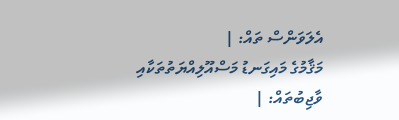އެލަވަންސް ތައް: |
މަޤާމުގެ މައިގަނޑު މަސްއޫލިއްޔަތުތަކާއި ވާޖިބުތައް: |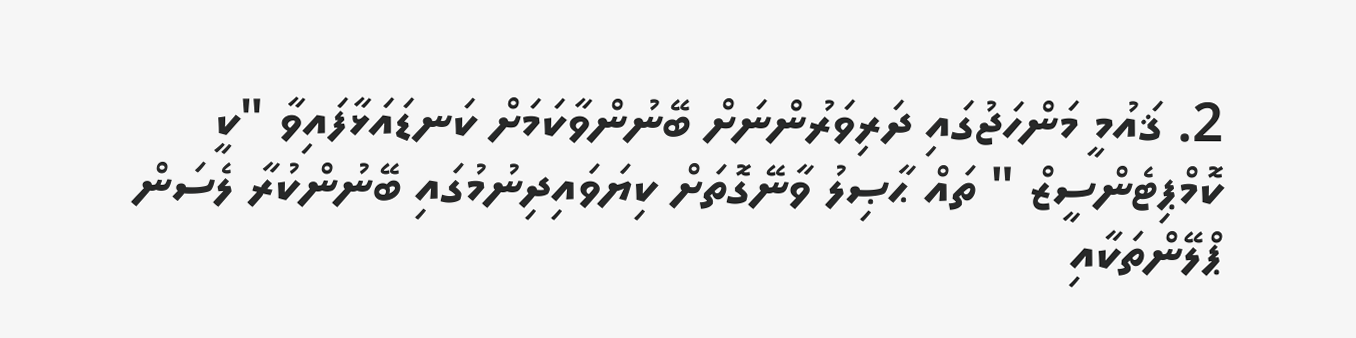2. ޤައުމީ މަންހަޖުގައި ދަރިވަރުންނަށް ބޭނުންވާކަމަށް ކަނޑައަޅާފައިވާ "ކީ ކޮމްޕިޓެންސީޒް " ތައް ޙާޞިލު ވާނޭގޮތަށް ކިޔަވައިދިނުމުގައި ބޭނުންކުރާ ލެސަން ޕްލޭންތަކާއި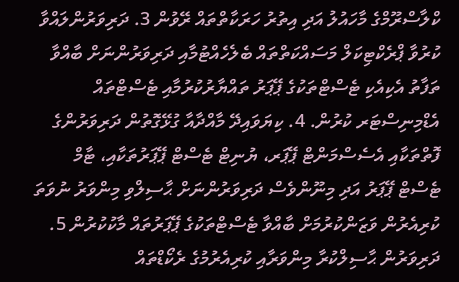ކްލާސްރޫމްގެ މާހައުލު އަދި އިތުރު ހަރަކާތްތައް ރޭވުން 3. ދަރިވަރުންލައްވާ ކުރުވާ ޕްރެކްޓިކަލް މަސައްކަތްތައް ބެލެހެއްޓުމާއި ދަރިވަރުންނަށް ބާއްވާ ތަފާތު އެކިއެކި ޓެސްޓްތަކުގެ ޕޭޕަރު ތައްޔާރުކުރުމާއި ޓެސްޓްތައް އެޑްމިނިސްޓަރ ކުރުން. 4. ކިޔަވައިދޭ މާއްދާއާ ގުޅޭގޮތުން ދަރިވަރުންގެ ފޮތްތަކާއި އެސެސްމަންޓް ޕޭޕަރ، ޔުނިޓް ޓެސްޓް ޕޭޕަރުތަކާއި، ޓާމް ޓެސްޓް ޕޭޕަރު އަދި މިނޫންވެސް ދަރިވަރުންނަށް ޙާސިލްވި މިންވަރު ނުވަތަ ކުރިއެރުން ވަޒަންކުރުމަށް ބާއްވާ ޓެސްޓްތަކުގެ ޕޭޕަރުތައް މާކުކުރުން 5. ދަރިވަރުން ޙާސިލްކުރާ މިންވަރާއި ކުރިއެރުމުގެ ރެކޯޑްތައް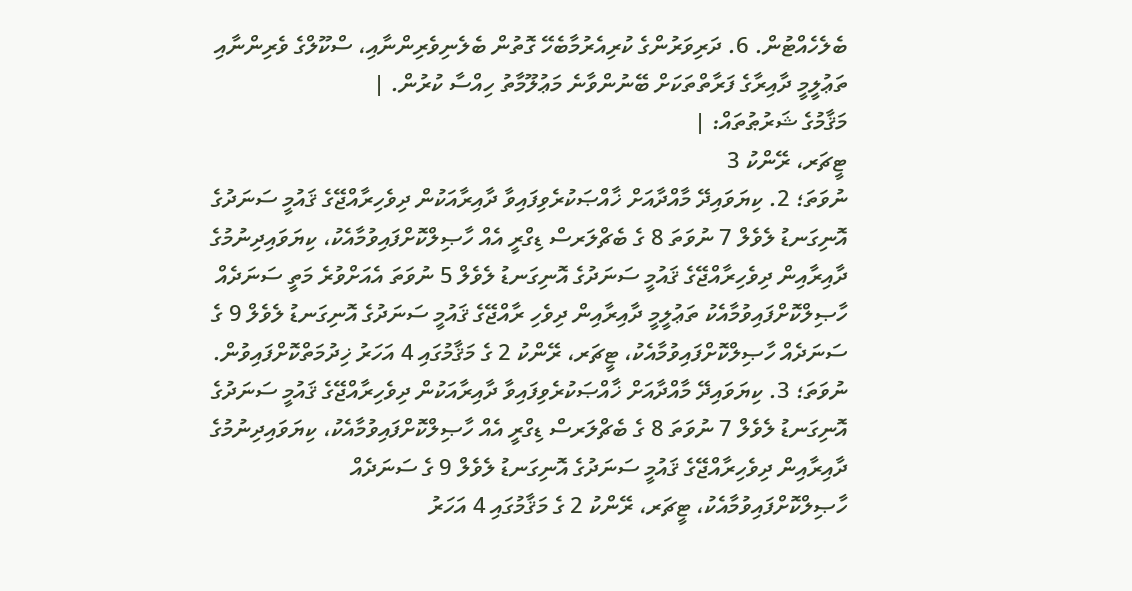ބެލެހެއްޓުން. 6. ދަރިވަރުންގެ ކުރިއެރުމާބެހޭ ގޮތުން ބެލެނިވެރިންނާއި، ސްކޫލްގެ ވެރިންނާއި ތަޢުލީމީ ދާއިރާގެ ފަރާތްތަކަށް ބޭނުންވާނެ މަޢުލޫމާތު ހިއްސާ ކުރުން. |
މަޤާމުގެ ޝަރުޠުތައް: |
ޓީޗަރ، ރޭންކު 3
ނުވަތަ؛ 2. ކިޔަވައިދޭ މާއްދާއަށް ޚާއްޞަކުރެވިފައިވާ ދާއިރާއަކުން ދިވެހިރާއްޖޭގެ ޤައުމީ ސަނަދުގެ އޮނިގަނޑު ލެވެލް 7 ނުވަތަ 8 ގެ ބެޗްލަރސް ޑިގްރީ އެއް ހާޞިލްކޮށްފައިވުމާއެކު، ކިޔަވައިދިނުމުގެ ދާއިރާއިން ދިވެހިރާއްޖޭގެ ޤައުމީ ސަނަދުގެ އޮނިގަނޑު ލެވެލް 5 ނުވަތަ އެއަށްވުރެ މަތީ ސަނަދެއް ހާޞިލްކޮށްފައިވުމާއެކު ތަޢުލީމީ ދާއިރާއިން ދިވެހި ރާއްޖޭގެ ޤައުމީ ސަނަދުގެ އޮނިގަނޑު ލެވެލް 9 ގެ ސަނަދެއް ހާޞިލްކޮށްފައިވުމާއެކު، ޓީޗަރ، ރޭންކު 2 ގެ މަޤާމުގައި 4 އަހަރު ޚިދުމަތްކޮށްފައިވުން. ނުވަތަ؛ 3. ކިޔަވައިދޭ މާއްދާއަށް ޚާއްޞަކުރެވިފައިވާ ދާއިރާއަކުން ދިވެހިރާއްޖޭގެ ޤައުމީ ސަނަދުގެ އޮނިގަނޑު ލެވެލް 7 ނުވަތަ 8 ގެ ބެޗްލަރސް ޑިގްރީ އެއް ހާޞިލްކޮށްފައިވުމާއެކު، ކިޔަވައިދިނުމުގެ ދާއިރާއިން ދިވެހިރާއްޖޭގެ ޤައުމީ ސަނަދުގެ އޮނިގަނޑު ލެވެލް 9 ގެ ސަނަދެއް ހާޞިލްކޮށްފައިވުމާއެކު، ޓީޗަރ، ރޭންކު 2 ގެ މަޤާމުގައި 4 އަހަރު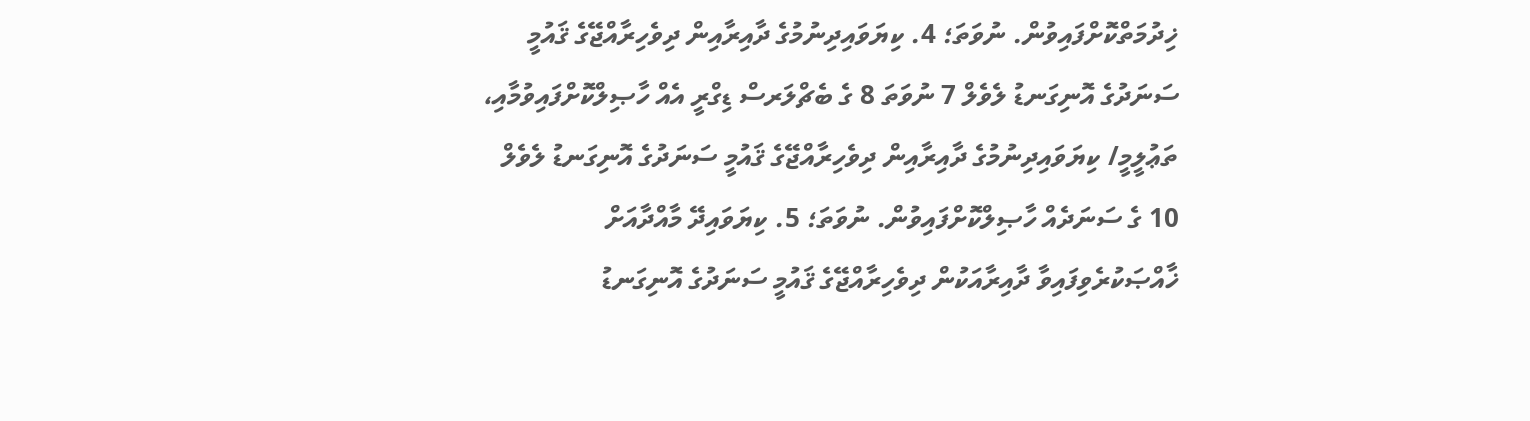ޚިދުމަތްކޮށްފައިވުން. ނުވަތަ؛ 4. ކިޔަވައިދިނުމުގެ ދާއިރާއިން ދިވެހިރާއްޖޭގެ ޤައުމީ ސަނަދުގެ އޮނިގަނޑު ލެވެލް 7 ނުވަތަ 8 ގެ ބެޗްލަރސް ޑިގްރީ އެއް ހާޞިލްކޮށްފައިވުމާއި، ތަޢުލީމީ/ ކިޔަވައިދިނުމުގެ ދާއިރާއިން ދިވެހިރާއްޖޭގެ ޤައުމީ ސަނަދުގެ އޮނިގަނޑު ލެވެލް 10 ގެ ސަނަދެއް ހާޞިލްކޮށްފައިވުން. ނުވަތަ؛ 5. ކިޔަވައިދޭ މާއްދާއަށް ޚާއްޞަކުރެވިފައިވާ ދާއިރާއަކުން ދިވެހިރާއްޖޭގެ ޤައުމީ ސަނަދުގެ އޮނިގަނޑު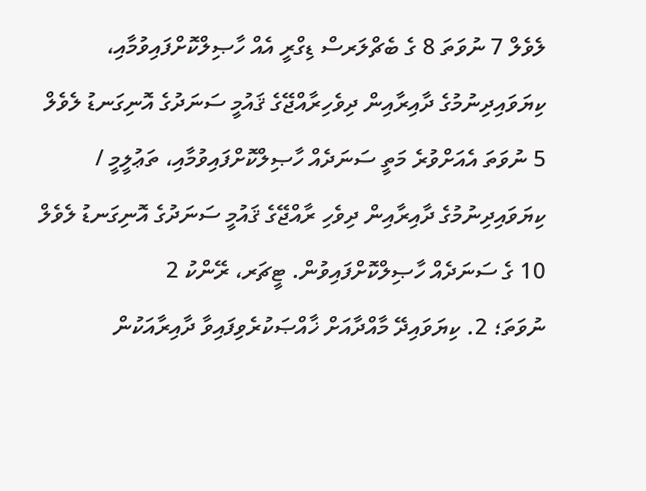ލެވެލް 7 ނުވަތަ 8 ގެ ބެޗްލަރސް ޑިގްރީ އެއް ހާޞިލްކޮށްފައިވުމާއި، ކިޔަވައިދިނުމުގެ ދާއިރާއިން ދިވެހިރާއްޖޭގެ ޤައުމީ ސަނަދުގެ އޮނިގަނޑު ލެވެލް 5 ނުވަތަ އެއަށްވުރެ މަތީ ސަނަދެއް ހާޞިލްކޮށްފައިވުމާއި، ތަޢުލީމީ / ކިޔަވައިދިނުމުގެ ދާއިރާއިން ދިވެހި ރާއްޖޭގެ ޤައުމީ ސަނަދުގެ އޮނިގަނޑު ލެވެލް 10 ގެ ސަނަދެއް ހާޞިލްކޮށްފައިވުން. ޓީޗަރ، ރޭންކު 2
ނުވަތަ؛ 2. ކިޔަވައިދޭ މާއްދާއަށް ޚާއްޞަކުރެވިފައިވާ ދާއިރާއަކުން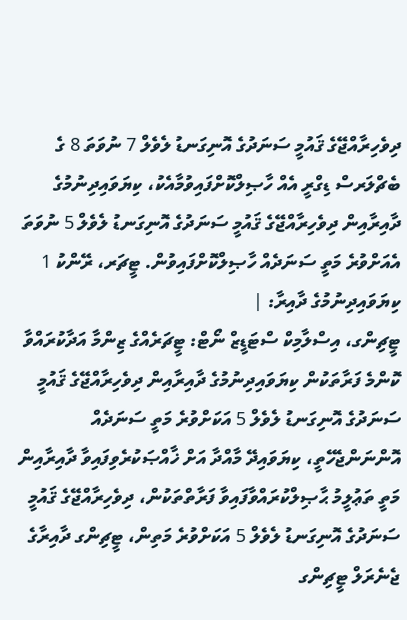ދިވެހިރާއްޖޭގެ ޤައުމީ ސަނަދުގެ އޮނިގަނޑު ލެވެލް 7 ނުވަތަ 8 ގެ ބެޗްލަރސް ޑިގްރީ އެއް ހާޞިލްކޮށްފައިވުމާއެކު، ކިޔަވައިދިނުމުގެ ދާއިރާއިން ދިވެހިރާއްޖޭގެ ޤައުމީ ސަނަދުގެ އޮނިގަނޑު ލެވެލް 5 ނުވަތަ އެއަށްވުރެ މަތީ ސަނަދެއް ހާޞިލްކޮށްފައިވުން. ޓީޗަރ، ރޭންކު 1
ކިޔަވައިދިނުމުގެ ދާއިރާ: |
ޓީޗިންގ، އިސްލާމިކް ސްޓަޑީޒް ނޯޓް: ޓީޗަރެއްގެ ޒިންމާ އަދާކުރައްވާ ކޮންމެ ފަރާތަކުން ކިޔަވައިދިނުމުގެ ދާއިރާއިން ދިވެހިރާއްޖޭގެ ޤައުމީ ސަނަދުގެ އޮނިގަނޑު ލެވެލް 5 އަކަށްވުރެ މަތީ ސަނަދެއް އޮންނަންޖެހޭތީ، ކިޔަވައިދޭ މާއްދާ އަށް ޚާއްޞަކުރެވިފައިވާ ދާއިރާއިން މަތީ ތަޢުލީމު ޙާޞިލްކުރައްވާފައިވާ ފަރާތްތަކުން، ދިވެހިރާއްޖޭގެ ޤައުމީ ސަނަދުގެ އޮނިގަނޑު ލެވެލް 5 އަކަށްވުރެ މަތިން، ޓީޗިންގ ދާއިރާގެ ޖެނެރަލް ޓީޗިންގ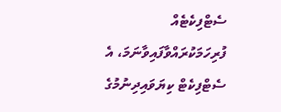ސެޓްފިކެޓެއް ފުރިހަމަކުރައްވާފައިވާނަމަ، އެ ސެޓްފިކެޓް ކިޔަވައިދިނުމުގެ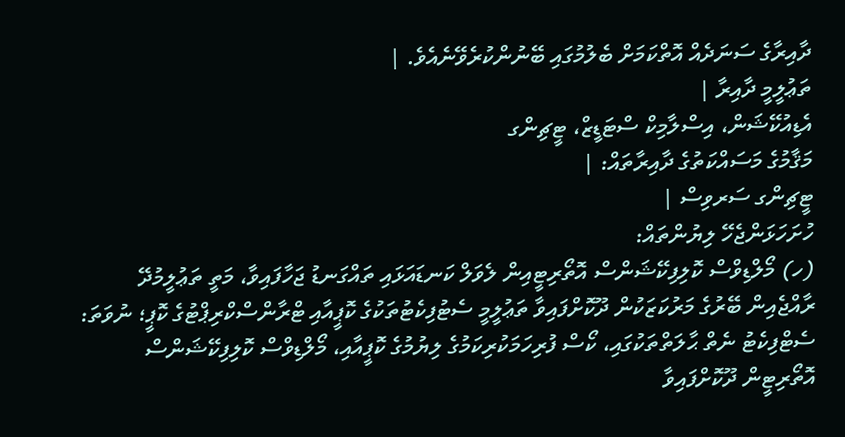ދާއިރާގެ ސަނަދެއް އޮތްކަމަށް ބެލުމުގައި ބޭނުންކުރެވޭނެއެވެ. |
ތަޢުލީމީ ދާއިރާ |
އެޑިއުކޭޝަން، އިސްލާމިކް ސްޓަޑީޒް، ޓީޗިންގ
މަޤާމުގެ މަސައްކަތުގެ ދާއިރާތައް: |
ޓީޗިންގ ސަރވިސް |
ހުށަހަޅަންޖެހޭ ލިޔުންތައް:
(ހ) މޯލްޑިވްސް ކޮލިފިކޭޝަންސް އޮތޯރިޓީއިން ލެވަލް ކަނޑައަޅައި ތައްގަނޑު ޖަހާފައިވާ، މަތީ ތަޢުލީމުދޭ ރާއްޖެއިން ބޭރުގެ މަރުކަޒަކުން ދޫކޮށްފައިވާ ތަޢުލީމީ ސެޓުފިކެޓުތަކުގެ ކޮޕީއާއި ޓްރާންސްކްރިޕްޓުގެ ކޮޕީ؛ ނުވަތަ: ސެޓްފިކެޓު ނެތް ޙާލަތްތަކުގައި، ކޯސް ފުރިހަމަކުރިކަމުގެ ލިޔުމުގެ ކޮޕީއާއި، މޯލްޑިވްސް ކޮލިފިކޭޝަންސް އޮތޯރިޓީން ދޫކޮށްފައިވާ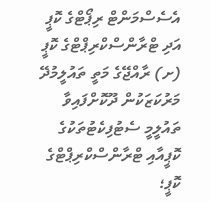އެސެސްމަންޓް ރިޕޯޓްގެ ކޮޕީ އަދި ޓްރާންސްކްރިޕްޓްގެ ކޮޕީ (ށ) ރާއްޖޭގެ މަތީ ތައުލީމުދޭ މަރުކަޒަކުން ދޫކޮށްފައިވާ ތައުލީމީ ސެޓުފިކެޓުތަކުގެ ކޮޕީއާއި ޓްރާންސްކްރިޕްޓްގެ ކޮޕީ؛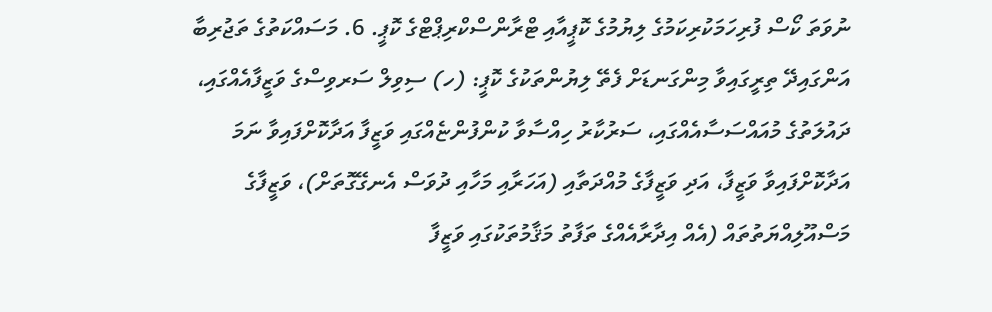ނުވަތަ ކޯސް ފުރިހަމަކުރިކަމުގެ ލިޔުމުގެ ކޮޕީއާއި ޓްރާންސްކްރިޕްޓްގެ ކޮޕީ. 6. މަސައްކަތުގެ ތަޖުރިބާ އަންގައިދޭ ތިރީގައިވާ މިންގަނޑަށް ފެތޭ ލިޔުންތަކުގެ ކޮޕީ: (ހ) ސިވިލް ސަރވިސްގެ ވަޒީފާއެއްގައި، ދައުލަތުގެ މުއައްސަސާއެއްގައި، ސަރުކާރު ހިއްސާވާ ކުންފުންޏެއްގައި ވަޒީފާ އަދާކޮށްފައިވާ ނަމަ އަދާކޮށްފައިވާ ވަޒީފާ، އަދި ވަޒީފާގެ މުއްދަތާއި (އަހަރާއި މަހާއި ދުވަސް އެނގޭގޮތަށް)، ވަޒީފާގެ މަސްއޫލިއްޔަތުތައް (އެއް އިދާރާއެއްގެ ތަފާތު މަޤާމުތަކުގައި ވަޒީފާ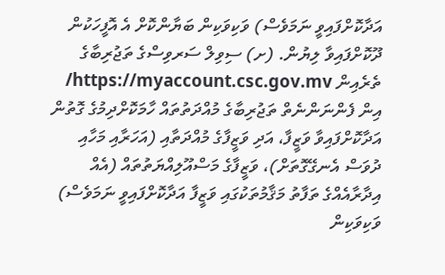އަދާކޮށްފައިވީ ނަމަވެސް) ވަކިވަކިން ބަޔާންކޮށް އެ އޮފީހަކުން ދޫކޮށްފައިވާ ލިޔުން. (ށ) ސިވިލް ސަރވިސްގެ ތަޖުރިބާގެ ތެރެއިން https://myaccount.csc.gov.mv/ އިން ފެންނަންނެތް ތަޖުރިބާގެ މުއްދަތުތައް ހާމަކޮށްދިމުގެ ގޮތުން އަދާކޮށްފައިވާ ވަޒީފާ، އަދި ވަޒީފާގެ މުއްދަތާއި (އަހަރާއި މަހާއި ދުވަސް އެނގޭގޮތަށް)، ވަޒީފާގެ މަސްއޫލިއްޔަތުތައް (އެއް އިދާރާއެއްގެ ތަފާތު މަޤާމުތަކުގައި ވަޒީފާ އަދާކޮށްފައިވީ ނަމަވެސް) ވަކިވަކިން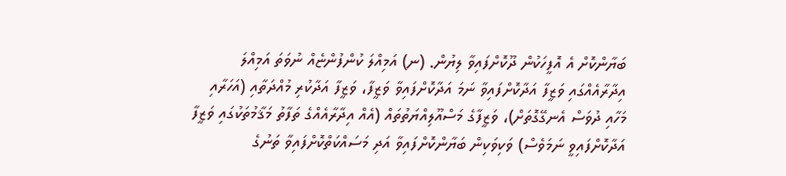ބަޔާންކޮށް އެ އޮފީހަކުން ދޫކޮށްފައިވާ ލިޔުން. (ނ) އަމިއްލަ ކުންފުންޏެއް ނުވަތަ އަމިއްލަ އިދާރާއެއްގައި ވަޒީފާ އަދާކޮށްފައިވާ ނަމަ އަދާކޮށްފައިވާ ވަޒީފާ، ވަޒީފާ އަދާކުރި މުއްދަތާއި (އަހަރާއި މަހާއި ދުވަސް އެނގޭގޮތަށް)، ވަޒީފާގެ މަސްއޫލިއްޔަތުތައް (އެއް އިދާރާއެއްގެ ތަފާތު މަޤާމުތަކުގައި ވަޒީފާ އަދާކޮށްފައިވީ ނަމަވެސް) ވަކިވަކިން ބަޔާންކޮށްފައިވާ އަދި މަސައްކަތްކޮށްފައިވާ ތަނުގެ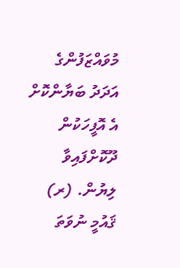މުވައްޒަފުންގެ އަދަދު ބަޔާންކޮށް އެ އޮފީހަކުން ދޫކޮށްފައިވާ ލިޔުން. (ރ) ޤައުމީ ނުވަތަ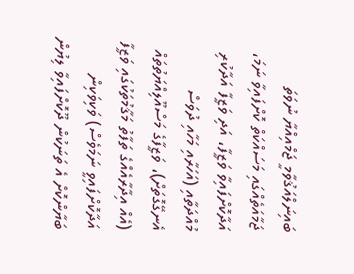ބައިނަލްއަޤުވާމީ ޖަމްއިއްޔާ ނުވަތަ ޖަމާއަތެއްގައި މަސައްކަތް ކޮށްފައިވާ ނަމަ، އަދާކޮށްފައިވާ ވަޒީފާ، އަދި ވަޒީފާ އަދާކުރި މުއްދަތާއި (އަހަރާއި މަހާއި ދުވަސް އެނގޭގޮތަށް)، ވަޒީފާގެ މަސްއޫލިއްޔަތުތައް (އެއް އިދާރާއެއްގެ ތަފާތު މަޤާމުތަކުގައި ވަޒީފާ އަދާކޮށްފައިވީ ނަމަވެސް) ވަކިވަކިން ބަޔާންކޮށް އެ ތަނަކުން ދޫކޮށްފައިވާ ލިޔުން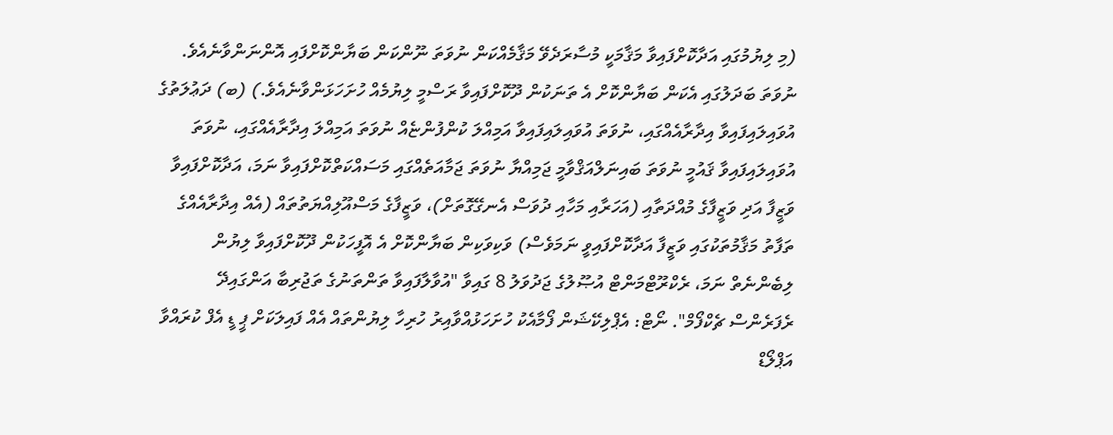(މި ލިޔުމުގައި އަދާކޮށްފައިވާ މަޤާމަކީ މުސާރަދެވޭ މަޤާމެއްކަން ނުވަތަ ނޫންކަން ބަޔާންކޮށްފައި އޮންނަންވާނެއެވެ. ނުވަތަ ބަދަލުގައި އެކަން ބަޔާންކޮށް އެ ތަނަކުން ދޫކޮށްފައިވާ ރަސްމީ ލިޔުމެއް ހުށަހަޅަންވާނެއެވެ.) (ބ) ދަޢުލަތުގެ އުވައިލައިފައިވާ އިދާރާއެއްގައި، ނުވަތަ އުވައިލައިފައިވާ އަމިއްލަ ކުންފުންޏެއް ނުވަތަ އަމިއްލަ އިދާރާއެއްގައި، ނުވަތަ އުވައިލައިފައިވާ ޤައުމީ ނުވަތަ ބައިނަލްއަޤްވާމީ ޖަމިއްޔާ ނުވަތަ ޖަމާއަތެއްގައި މަސައްކަތްކޮށްފައިވާ ނަމަ، އަދާކޮށްފައިވާ ވަޒީފާ އަދި ވަޒީފާގެ މުއްދަތާއި (އަހަރާއި މަހާއި ދުވަސް އެނގޭގޮތަށް)، ވަޒީފާގެ މަސްއޫލިއްޔަތުތައް (އެއް އިދާރާއެއްގެ ތަފާތު މަޤާމުތަކުގައި ވަޒީފާ އަދާކޮށްފައިވީ ނަމަވެސް) ވަކިވަކިން ބަޔާންކޮށް އެ އޮފީހަކުން ދޫކޮށްފައިވާ ލިޔުން ލިބެންނެތް ނަމަ، ރެކްރޫޓްމަންޓް އުޞޫލުގެ ޖަދުވަލު 8 ގައިވާ "އުވާލާފައިވާ ތަންތަނުގެ ތަޖުރިބާ އަންގައިދޭ ރެފަރެންސް ޗެކްފޯމް". ނޯޓް: އެޕްލިކޭޝަން ފޯމާއެކު ހުށަހަޅުއްވާއިރު ހުރިހާ ލިޔުންތައް އެއް ފައިލަކަށް ޕީ ޑީ އެފް ކުރައްވާ އަޕްލޯޑް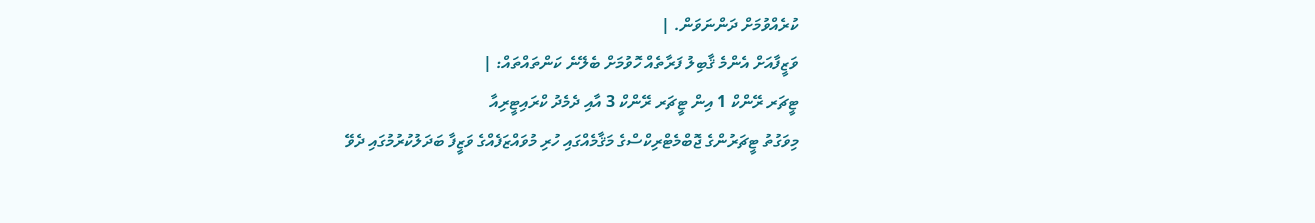ކުރެއްވުމަށް ދަންނަވަން. |
ވަޒީފާއަށް އެންމެ ޤާބިލު ފަރާތެއް ހޮވުމަށް ބެލޭނެ ކަންތައްތައް: |
ޓީޗަރ ރޭންކް 1 އިން ޓީޗަރ ރޭންކް 3 އާއި ދެމެދު ކްރައިޓީރިއާ
މިވަގުތު ޓީޗަރުންގެ ޖޮބްމެޓްރިކްސްގެ މަޤާމެއްގައި ހުރި މުވައްޒަފެއްގެ ވަޒީފާ ބަދަލުކުރުމުގައި ދެވޭ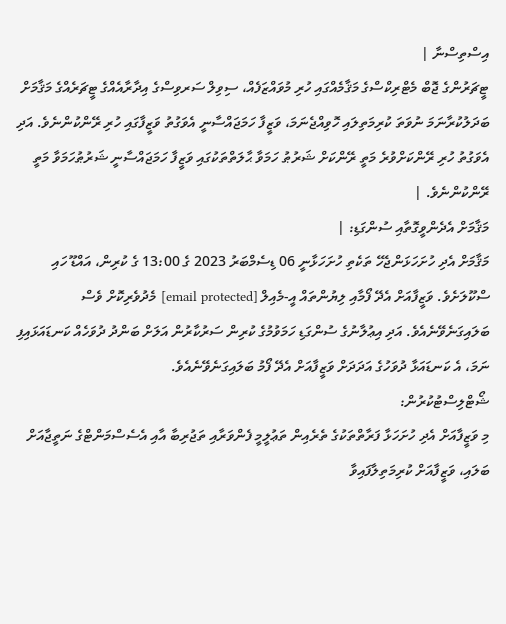އިސްތިސްނާ |
ޓީޗަރުންގެ ޖޮބް މެޓްރިކްސްގެ މަޤާމެއްގައި ހުރި މުވައްޒަފެއް، ސިވިލް ސަރވިސްގެ އިދާރާއެއްގެ ޓީޗަރެއްގެ މަޤާމަށް ބަދަލުކުރާނަމަ ނުވަތަ ކުރިމަތިލައި ހޮވިއްޖެނަމަ، ވަޒީފާ ހަމަޖައްސާނީ އެވަގުތު ވަޒީފާގައި ހުރި ރޭންކުންނެވެ. އަދި އެވަގުތު ހުރި ރޭންކަށްވުރެ މަތީ ރޭންކަށް ޝަރުޠު ހަމަވާ ޙާލަތްތަކުގައި ވަޒީފާ ހަމަޖައްސާނީ ޝަރުޠުހަމަވާ މަތީ ރޭންކުންނެވެ. |
މަޤާމަށް އެދެންވީގޮތާއި ސުންގަޑި: |
މަޤާމަށް އެދި ހުށަހަޅަންޖެހޭ ތަކެތި ހުށަހަޅާނީ 06 ޑިސެމްބަރު 2023 ގެ 13:00 ގެ ކުރިން، އައްޑޫ ހައި ސްކޫލަށެވެ. ވަޒީފާއަށް އެދޭ ފޯމާއި ލިޔުންތައް އީ-މެއިލް [email protected] މެދުވެރިކޮށް ވެސް ބަލައިގަނެވޭނެއެވެ. އަދި އިޢުލާނުގެ ސުންގަޑި ހަމަވުމުގެ ކުރިން ސަރުކާރުން އަލަށް ބަންދު ދުވަހެއް ކަނޑައަޅައިފި ނަމަ، އެ ކަނޑައަޅާ ދުވަހުގެ އަދަދަށް ވަޒީފާއަށް އެދޭ ފޯމު ބަލައިގަނެވޭނެއެވެ.
ޝޯޓްލިސްޓުކުރުން:
މި ވަޒީފާއަށް އެދި ހުށަހަޅާ ފަރާތްތަކުގެ ތެރެއިން ތަޢުލީމީ ފެންވަރާއި ތަޖުރިބާ އާއި އެސެސްމަންޓްގެ ނަތީޖާއަށް ބަލައި، ވަޒީފާއަށް ކުރިމަތިލާފައިވާ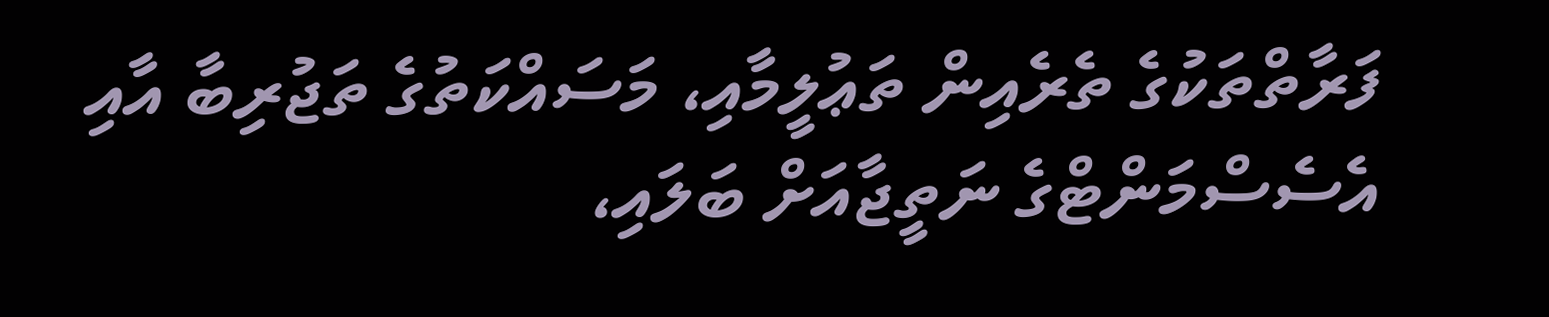ފަރާތްތަކުގެ ތެރެއިން ތަޢުލީމާއި، މަސައްކަތުގެ ތަޖުރިބާ އާއި އެސެސްމަންޓްގެ ނަތީޖާއަށް ބަލައި،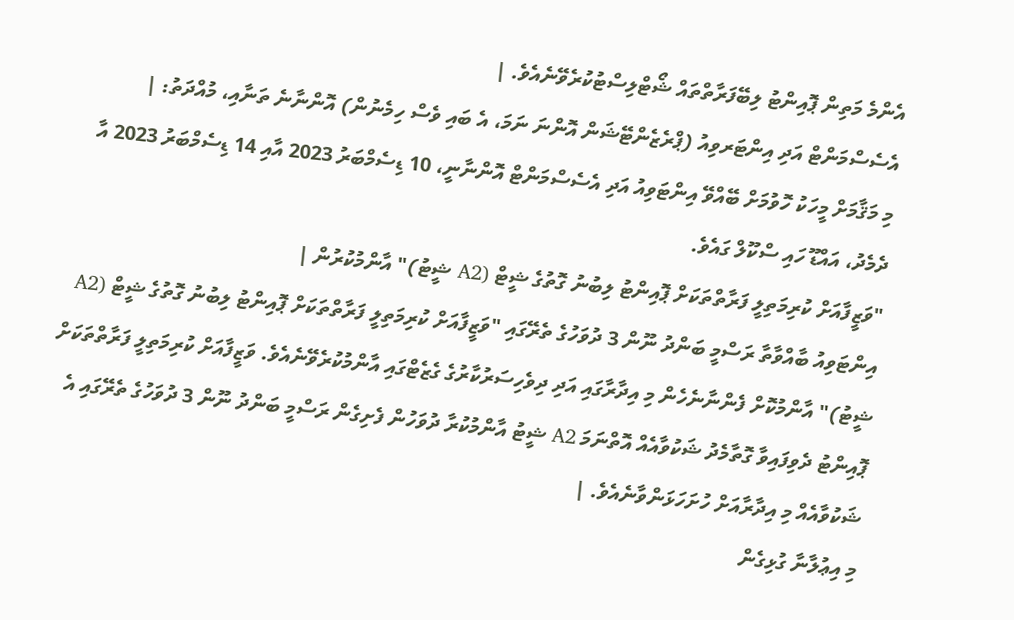އެންމެ މަތިން ޕޮއިންޓު ލިބޭފަރާތްތައް ޝޯޓްލިސްޓުކުރެވޭނެއެވެ. |
އެސެސްމަންޓް އަދި އިންޓަރވިއު (ޕްރެޒެންޓޭޝަން އޮންނަ ނަމަ، އެ ބައި ވެސް ހިމެނުން) އޮންނާނެ ތަނާއި، މުއްދަތު: |
މި މަޤާމަށް މީހަކު ހޮވުމަށް ބޭއްވޭ އިންޓަވިއު އަދި އެސެސްމަންޓް އޮންނާނީ، 10 ޑިސެމްބަރު 2023 އާއި 14 ޑިސެމްބަރު 2023 އާ ދެމެދު، އައްޑޫ ހައި ސްކޫލް ގައެވެ.
"ވަޒީފާއަށް ކުރިމަތިލީ ފަރާތްތަކަށް ޕޮއިންޓު ލިބުނު ގޮތުގެ ޝީޓް (A2 ޝީޓު)" އާންމުކުރުން |
އިންޓަވިއު ބާއްވާތާ ރަސްމީ ބަންދު ނޫން 3 ދުވަހުގެ ތެރޭގައި "ވަޒީފާއަށް ކުރިމަތިލީ ފަރާތްތަކަށް ޕޮއިންޓު ލިބުނު ގޮތުގެ ޝީޓް (A2 ޝީޓު)" އާންމުކޮށް ފެންނާނެހެން މި އިދާރާގައި އަދި ދިވެހިސަރުކާރުގެ ގެޒެޓްގައި އާންމުކުރެވޭނެއެވެ. ވަޒީފާއަށް ކުރިމަތިލީ ފަރާތްތަކަށް ޕޮއިންޓު ދެވިފައިވާ ގޮތާމެދު ޝަކުވާއެއް އޮތްނަމަ A2 ޝީޓު އާންމުކުރާ ދުވަހުން ފެށިގެން ރަސްމީ ބަންދު ނޫން 3 ދުވަހުގެ ތެރޭގައި އެ ޝަކުވާއެއް މި އިދާރާއަށް ހުށަހަޅަންވާނެއެވެ. |
މި އިޢުލާނާ ގުޅިގެން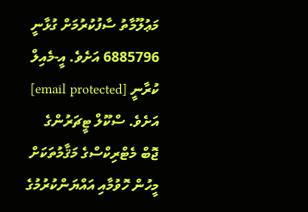މަޢުލޫމާތު ސާފުކުރުމަށް ގުޅާނީ 6885796 އަށެވެ. އީ-މެއިލް ކުރާނީ [email protected] އަށެވެ. ސްކޫލް ޓީޗަރުންގެ ޖޮބް މެޓްރިކްސްގެ މަޤާމުތަކަށް މީހުން ހޮވުމާއި އައްޔަންކުރުމުގެ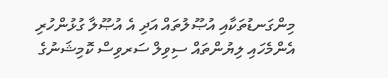މިންގަނޑުތަކާއި އުޞޫލުތައް އަދި އެ އުޞޫލާ ގުޅުންހުރި އެންމެހައި ލިޔުންތައް ސިވިލް ސަރވިސް ކޮމިޝަނުގެ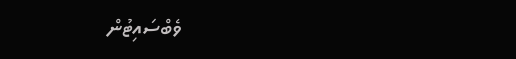ވެބްސައިޓުން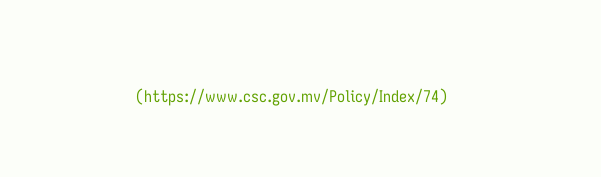(https://www.csc.gov.mv/Policy/Index/74)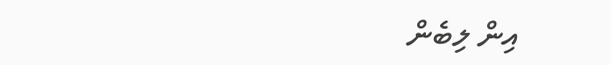އިން ލިބެން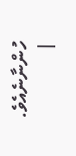ހުންނާނެއެވެ. |